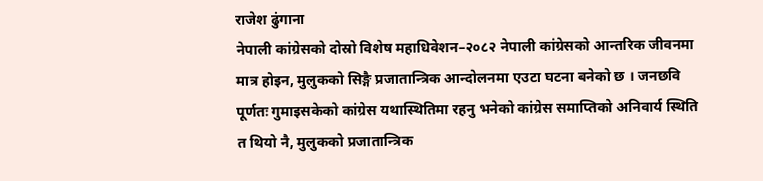राजेश ढुंगाना
नेपाली कांग्रेसको दोस्रो विशेष महाधिवेशन–२०८२ नेपाली कांग्रेसको आन्तरिक जीवनमा मात्र होइन, मुलुकको सिङ्गै प्रजातान्त्रिक आन्दोलनमा एउटा घटना बनेको छ । जनछवि पूर्णतः गुमाइसकेको कांग्रेस यथास्थितिमा रहनु भनेको कांग्रेस समाप्तिको अनिवार्य स्थिति त थियो नै, मुलुकको प्रजातान्त्रिक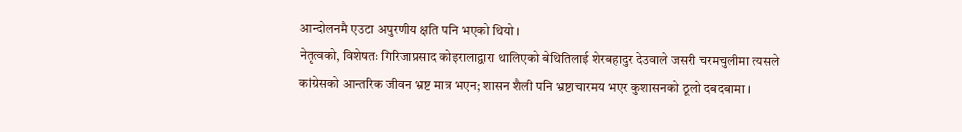आन्दोलनमै एउटा अपुरणीय क्षति पनि भएको थियो ।
नेतृत्वको, विशेषतः गिरिजाप्रसाद कोइरालाद्वारा थालिएको बेथितिलाई शेरबहादुर देउवाले जसरी चरमचुलीमा त्यसले कांग्रेसको आन्तरिक जीवन भ्रष्ट मात्र भएन; शासन शैली पनि भ्रष्टाचारमय भएर कुशासनको ठूलो दबदबामा ।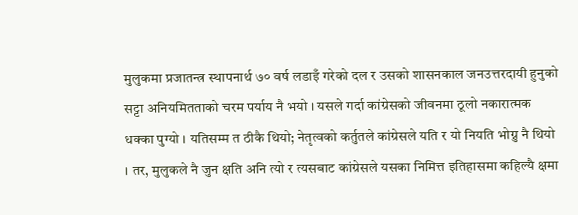मुलुकमा प्रजातन्त्र स्थापनार्थ ७० वर्ष लडाइँ गरेको दल र उसको शासनकाल जनउत्तरदायी हुनुको सट्टा अनियमितताको चरम पर्याय नै भयो । यसले गर्दा कांग्रेसको जीवनमा ठूलो नकारात्मक धक्का पुग्यो । यतिसम्म त ठीकै थियो; नेतृत्वको कर्तुतले कांग्रेसले यति र यो नियति भोग्नु नै थियो । तर, मुलुकले नै जुन क्षति अनि त्यो र त्यसबाट कांग्रेसले यसका निमित्त इतिहासमा कहिल्यै क्षमा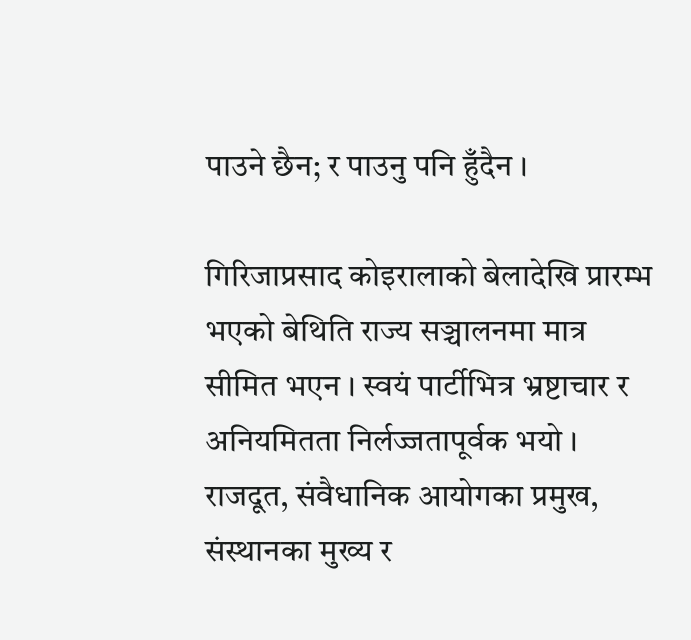पाउने छैन; र पाउनु पनि हुँदैन ।

गिरिजाप्रसाद कोइरालाको बेलादेखि प्रारम्भ भएको बेथिति राज्य सञ्चालनमा मात्र सीमित भएन । स्वयं पार्टीभित्र भ्रष्टाचार र अनियमितता निर्लज्जतापूर्वक भयो । राजदूत, संवैधानिक आयोगका प्रमुख, संस्थानका मुख्य र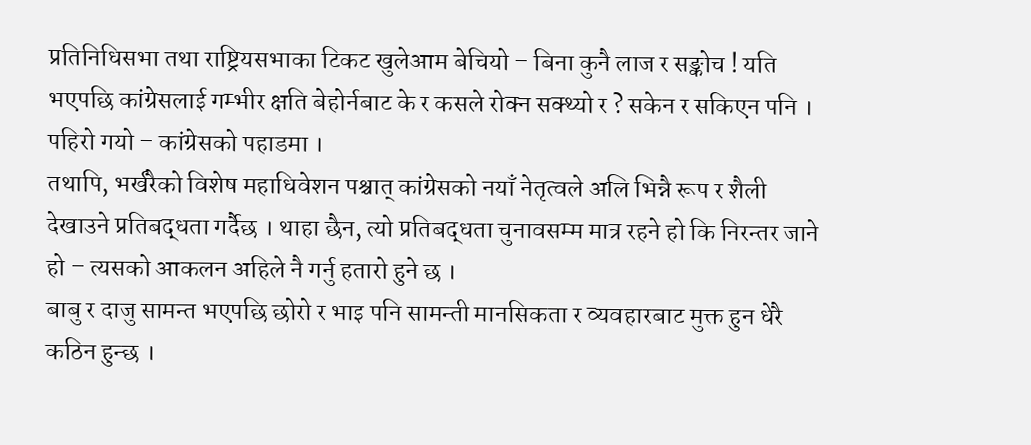प्रतिनिधिसभा तथा राष्ट्रियसभाका टिकट खुलेआम बेचियो – बिना कुनै लाज र सङ्कोच ! यति भएपछि कांग्रेसलाई गम्भीर क्षति बेहोर्नबाट के र कसले रोक्न सक्थ्यो र ? सकेन र सकिएन पनि । पहिरो गयो – कांग्रेसको पहाडमा ।
तथापि, भर्खरैको विशेष महाधिवेशन पश्चात् कांग्रेसको नयाँ नेतृत्वले अलि भिन्नै रूप र शैली देखाउने प्रतिबद्धता गर्दैछ । थाहा छैन, त्यो प्रतिबद्धता चुनावसम्म मात्र रहने हो कि निरन्तर जाने हो – त्यसको आकलन अहिले नै गर्नु हतारो हुने छ ।
बाबु र दाजु सामन्त भएपछि छोरो र भाइ पनि सामन्ती मानसिकता र व्यवहारबाट मुक्त हुन धेरै कठिन हुन्छ ।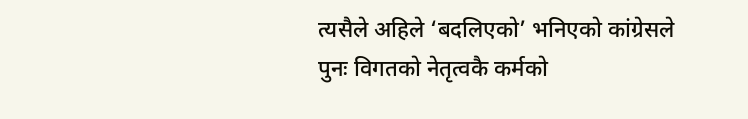त्यसैले अहिले ‘बदलिएको’ भनिएको कांग्रेसले पुनः विगतको नेतृत्वकै कर्मको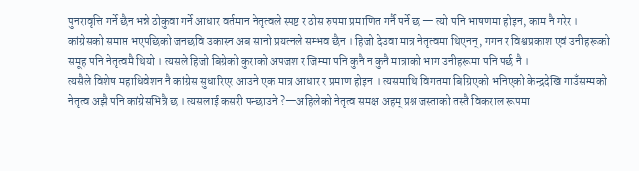पुनरावृत्ति गर्ने छैन भन्ने ठोकुवा गर्ने आधार वर्तमान नेतृत्वले स्पष्ट र ठोस रुपमा प्रमाणित गर्नै पर्ने छ — त्यो पनि भाषणमा होइन, काम नै गरेर ।
कांग्रेसको समाप्त भएपछिको जनछवि उकास्न अब सानो प्रयत्नले सम्भव छैन । हिजो देउवा मात्र नेतृत्वमा थिएनन्, गगन र विश्वप्रकाश एवं उनीहरूको समूह पनि नेतृत्वमै थियो । त्यसले हिजो बिग्रेको कुराको अपजश र जिम्मा पनि कुनै न कुनै मात्राको भाग उनीहरूमा पनि पर्छ नै ।
त्यसैले विशेष महाधिवेशन नै कांग्रेस सुधारिएर आउने एक मात्र आधार र प्रमाण होइन । त्यसमाथि विगतमा बिग्रिएको भनिएको केन्द्रदेखि गाउँसम्मको नेतृत्व अझै पनि कांग्रेसभित्रै छ । त्यसलाई कसरी पन्छाउने ?—अहिलेको नेतृत्व समक्ष अहम् प्रश्न जस्ताको तस्तै विकराल रूपमा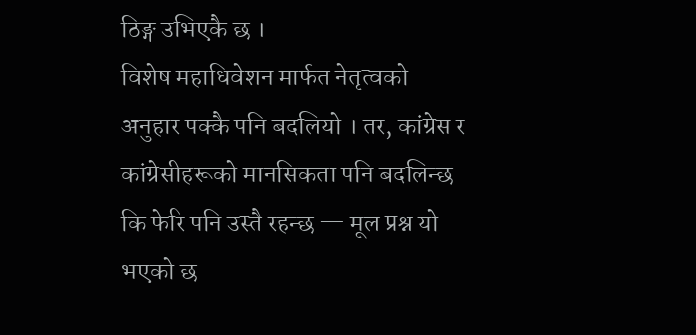ठिङ्ग उभिएकै छ ।
विशेष महाधिवेशन मार्फत नेतृत्वको अनुहार पक्कै पनि बदलियो । तर, कांग्रेस र कांग्रेसीहरूको मानसिकता पनि बदलिन्छ कि फेरि पनि उस्तै रहन्छ — मूल प्रश्न यो भएको छ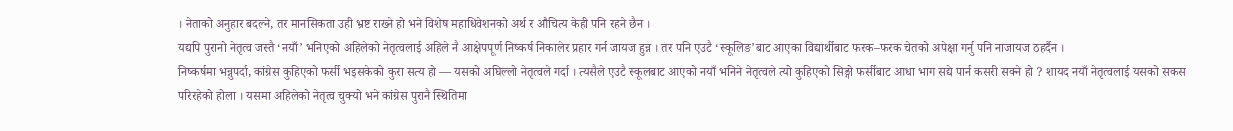। नेताको अनुहार बदल्ने, तर मानसिकता उही भ्रष्ट राख्ने हो भने विशेष महाधिवेशनको अर्थ र औचित्य केही पनि रहने छैन ।
यद्यपि पुरानो नेतृत्व जस्तै ‘नयाँ’ भनिएको अहिलेको नेतृत्वलाई अहिले नै आक्षेपपूर्ण निष्कर्ष निकालेर प्रहार गर्न जायज हुन्न । तर पनि एउटै ‘स्कूलिङ’बाट आएका विद्यार्थीबाट फरक–फरक चेतको अपेक्षा गर्नु पनि नाजायज ठहर्दैन ।
निष्कर्षमा भन्नुपर्दा, कांग्रेस कुहिएको फर्सी भइसकेको कुरा सत्य हो — यसको अघिल्लो नेतृत्वले गर्दा । त्यसैले एउटै स्कूलबाट आएको नयाँ भनिने नेतृत्वले त्यो कुहिएको सिङ्गो फर्सीबाट आधा भाग सद्ये पार्न कसरी सक्ने हो ? शायद नयाँ नेतृत्वलाई यसको सकस परिरहेको होला । यसमा अहिलेको नेतृत्व चुक्यो भने कांग्रेस पुरानै स्थितिमा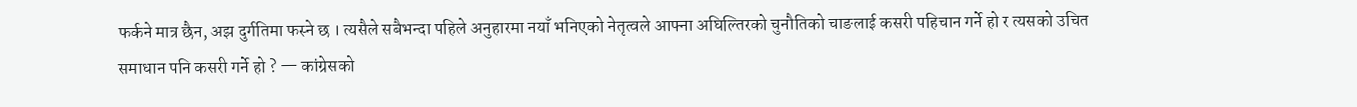फर्कने मात्र छैन, अझ दुर्गतिमा फस्ने छ । त्यसैले सबैभन्दा पहिले अनुहारमा नयाँ भनिएको नेतृत्वले आफ्ना अघिल्तिरको चुनौतिको चाङलाई कसरी पहिचान गर्ने हो र त्यसको उचित समाधान पनि कसरी गर्ने हो ? — कांग्रेसको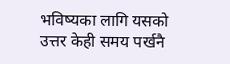भविष्यका लागि यसको उत्तर केही समय पर्खनै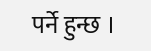पर्ने हुन्छ ।